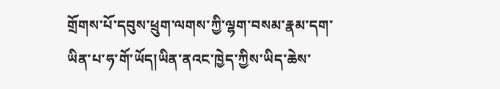གྲོགས་པོ་དབུས་ཕྲུག་ལགས་ཀྱི་ལྷག་བསམ་རྣམ་དག་ཡིན་པ་ཧ་གོ་ཡོད།ཡིན་ནའང་ཁྱེད་ཀྱིས་ཡིད་ཆེས་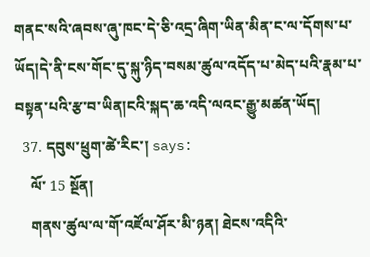གནང་སའི་ཞབས་ཞུ་ཁང་དེ་ཅི་འདྲ་ཞིག་ཡིན་མིན་ང་ལ་དོགས་པ་ཡོད།དེ་ནི་ངས་གོང་དུ་སྐུ་ཉིད་བསམ་ཚུལ་འདོད་པ་མེད་པའི་རྣམ་པ་བསྟན་པའི་རྩ་བ་ཡིན།ངའི་སྐད་ཆ་འདི་ལའང་རྒྱུ་མཚན་ཡོད།
  37. དབུས་ཕྲུག་ཚེ་རིང་། says:
    ལོ་ 15 སྔོན།
    གནས་ཚུལ་ལ་གོ་འཛོལ་ཤོར་མི་ཉན། ཐེངས་འདིའི་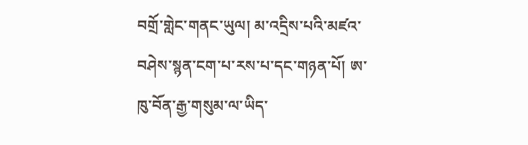བགྲོ་གླེང་གནང་ཡུལ། མ་འདྲིས་པའི་མཛའ་བཤེས་སྙན་ངག་པ་རས་པ་དང་གཉན་པོ། ཨ་ཁུ་བོན་རྒྱ་གསུམ་ལ་ཡིད་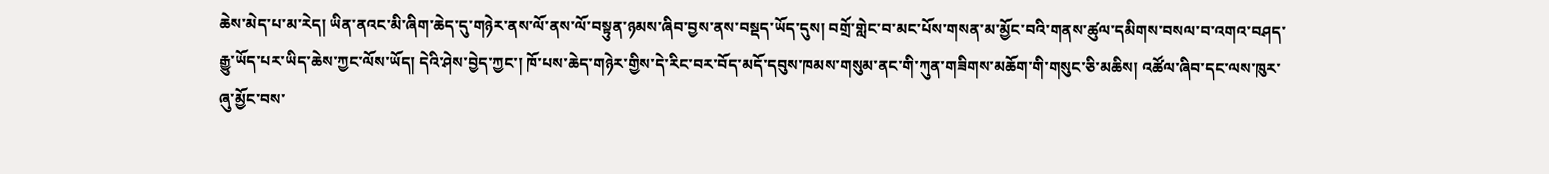ཆེས་མེད་པ་མ་རེད། ཡིན་ནའང་མི་ཞིག་ཆེད་དུ་གཉེར་ནས་ལོ་ནས་ལོ་བསྟུན་ཉམས་ཞིབ་བྱས་ནས་བསྡད་ཡོད་དུས། བགྲོ་གླེང་བ་མང་པོས་གསན་མ་མྱོང་བའི་གནས་ཚུལ་དམིགས་བསལ་བ་འགའ་བཤད་རྒྱུ་ཡོད་པར་ཡིད་ཆེས་ཀྱང་ལོས་ཡོད། དེའི་ཤེས་བྱེད་ཀྱང་། ཁོ་པས་ཆེད་གཉེར་གྱིས་དེ་རིང་བར་བོད་མདོ་དབུས་ཁམས་གསུམ་ནང་གི་ཀུན་གཟིགས་མཆོག་གི་གསུང་ཅི་མཆིས། འཚོལ་ཞིབ་དང་ལས་ཁུར་ཞུ་མྱོང་བས་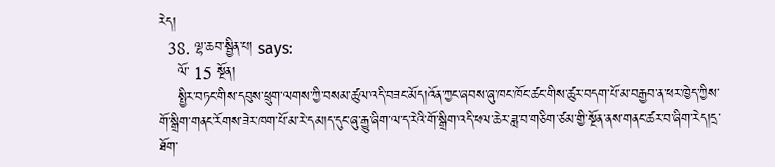རེད།
  38. ལྷ་ཆབ་སྦྱིན་པ། says:
    ལོ་ 15 སྔོན།
    སྤྱིར་བཏང་གིས་དབུས་ཕྲུག་ལགས་ཀྱི་བསམ་ཚུལ་འདི་བཟང་མོད།འོན་ཀྱང་ཞབས་ཞུ་ཁང་ཁོང་ཚང་གིས་ཚུར་བདག་པོ་མ་བརྒྱབ་ན་ཕར་ཁྱེད་ཀྱིས་གོ་སྒྲིག་གནང་རོགས་ཟེར་ཁག་པོ་མ་རེ་དམ།ད་དུང་ཞུ་རྒྱུ་ཞིག་ལ་ད་རེའི་གོ་སྒྲིག་འདི་ཕལ་ཆེར་ཟླ་བ་གཅིག་ཙམ་གྱི་སྔོན་ནས་གནང་ཚར་བ་ཞིག་རེད།དྲ་ཐོག་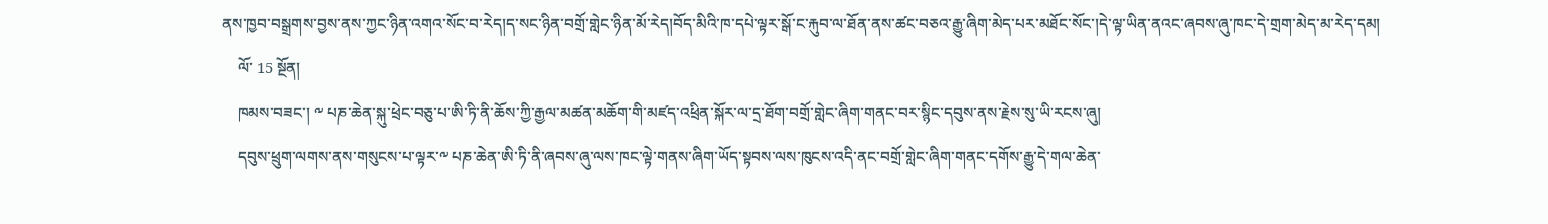ནས་ཁྱབ་བསྒྲགས་བྱས་ནས་ཀྱང་ཉིན་འགའ་སོང་བ་རེད།ད་སང་ཉིན་བགྲོ་གླེང་ཉིན་མོ་རེད།བོད་མིའི་ཁ་དཔེ་ལྟར་སྒོ་ང་རྐུབ་ལ་ཐོན་ནས་ཚང་བཅའ་རྒྱུ་ཞིག་མེད་པར་མཐོང་སོང་།དེ་ལྟ་ཡིན་ནའང་ཞབས་ཞུ་ཁང་དེ་གྲག་མེད་མ་རེད་དམ།
    ལོ་ 15 སྔོན།
    ཁམས་བཟང་། ༸ པཎ་ཆེན་སྐུ་ཕྲེང་བཅུ་པ་ཨི་ཏི་ནི་ཆོས་ཀྱི་རྒྱལ་མཚན་མཆོག་གི་མཛད་འཕྲིན་སྐོར་ལ་དྲ་ཐོག་བགྲོ་གླེང་ཞིག་གནང་བར་སྙིང་དབུས་ནས་རྗེས་སུ་ཡི་རངས་ཞུ།
    དབུས་ཕྲུག་ལགས་ནས་གསུངས་པ་ལྟར་༸ པཎ་ཆེན་ཨི་ཏི་ནི་ཞབས་ཞུ་ལས་ཁང་ལྟེ་གནས་ཞིག་ཡོད་སྟབས་ལས་ཁུངས་འདི་ནང་བགྲོ་གླེང་ཞིག་གནང་དགོས་རྒྱུ་དེ་གལ་ཆེན་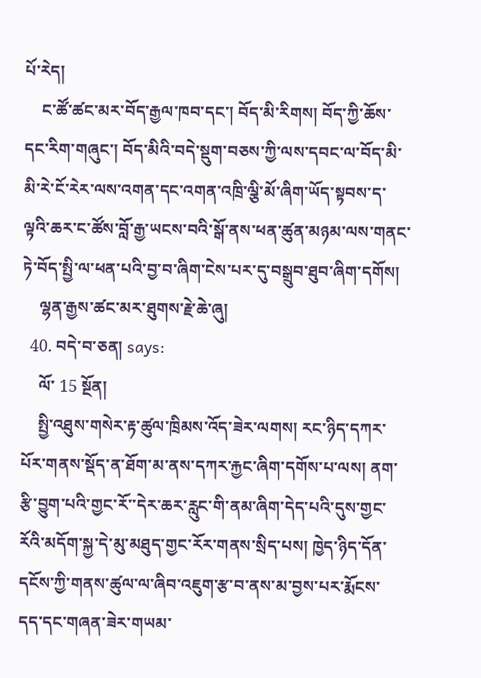པོ་རེད།
    ང་ཚོ་ཚང་མར་བོད་རྒྱལ་ཁབ་དང་། བོད་མི་རིགས། བོད་ཀྱི་ཆོས་དང་རིག་གཞུང་། བོད་མིའི་བདེ་སྡུག་བཅས་ཀྱི་ལས་དབང་ལ་བོད་མི་མི་རེ་ངོ་རེར་ལས་འགན་དང་འགན་འཁྲི་ལྕི་མོ་ཞིག་ཡོད་སྟབས་ད་ལྟའི་ཆར་ང་ཚོས་བློ་རྒྱ་ཡངས་བའི་སྒོ་ནས་ཕན་ཚུན་མཉམ་ལས་གནང་ཏེ་བོད་སྤྱི་ལ་ཕན་པའི་བྱ་བ་ཞིག་ངེས་པར་དུ་བསྒྲུབ་ཐུབ་ཞིག་དགོས།
    ལྷན་རྒྱས་ཚང་མར་ཐུགས་རྗེ་ཆེ་ཞུ།
  40. བདེ་བ་ཅན། says:
    ལོ་ 15 སྔོན།
    སྤྱི་འཐུས་གསེར་རྟ་ཚུལ་ཁྲིམས་འོད་ཟེར་ལགས། རང་ཉིད་དཀར་པོར་གནས་སྡོད་ན་ཐོག་མ་ནས་དཀར་རྐྱང་ཞིག་དགོས་པ་ལས། ནག་རྩི་བྱུག་པའི་གྱང་རོ་་དེར་ཆར་རླུང་གི་ནམ་ཞིག་དེད་པའི་དུས་གྱང་རོའི་མདོག་སྐྱ་དེ་མུ་མཐུད་གྱང་རོར་གནས་སྲིད་པས། ཁྱེད་ཉིད་དོན་དངོས་ཀྱི་གནས་ཚུལ་ལ་ཞིབ་འཇུག་རྩ་བ་ནས་མ་བྱས་པར་རྨོངས་དད་དང་གཞན་ཟེར་གཡམ་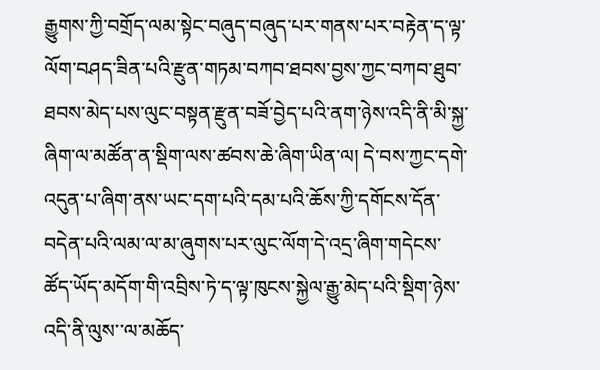རྒྱུགས་ཀྱི་བགྲོད་ལམ་སྟེང་བཞུད་བཞུད་པར་གནས་པར་བརྟེན་ད་ལྟ་ལོག་བཤད་ཟིན་པའི་རྫུན་གཏམ་བཀབ་ཐབས་བྱས་ཀྱང་བཀབ་ཐུབ་ཐབས་མེད་པས་ལུང་བསྟན་རྫུན་བཟོ་བྱེད་པའི་ནག་ཉེས་འདི་ནི་མི་སྐྱ་ཞིག་ལ་མཚོན་ན་སྡིག་ལས་ཚབས་ཆེ་ཞིག་ཡིན་ལ། དེ་བས་ཀྱང་དགེ་འདུན་པ་ཞིག་ནས་ཡང་དག་པའི་དམ་པའི་ཆོས་ཀྱི་དགོངས་དོན་བདེན་པའི་ལམ་ལ་མ་ཞུགས་པར་ལུང་ལོག་དེ་འདྲ་ཞིག་གདེངས་ཚོད་ཡོད་མདོག་གི་འབྲིས་ཏེ་ད་ལྟ་ཁུངས་སྐྱེལ་རྒྱུ་མེད་པའི་སྡིག་ཉེས་འདི་ནི་ལུས་་ལ་མཆོད་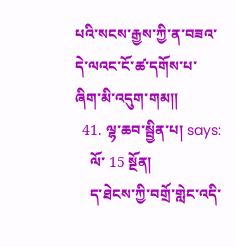པའི་སངས་རྒྱས་ཀྱི་ན་བཟའ་དེ་ལའང་ངོ་ཚ་དགོས་པ་ ཞིག་མི་འདུག་གམ༎
  41. ལྷ་ཆབ་སྦྱིན་པ། says:
    ལོ་ 15 སྔོན།
    ད་ཐེངས་ཀྱི་བགྲོ་གླེང་འདི་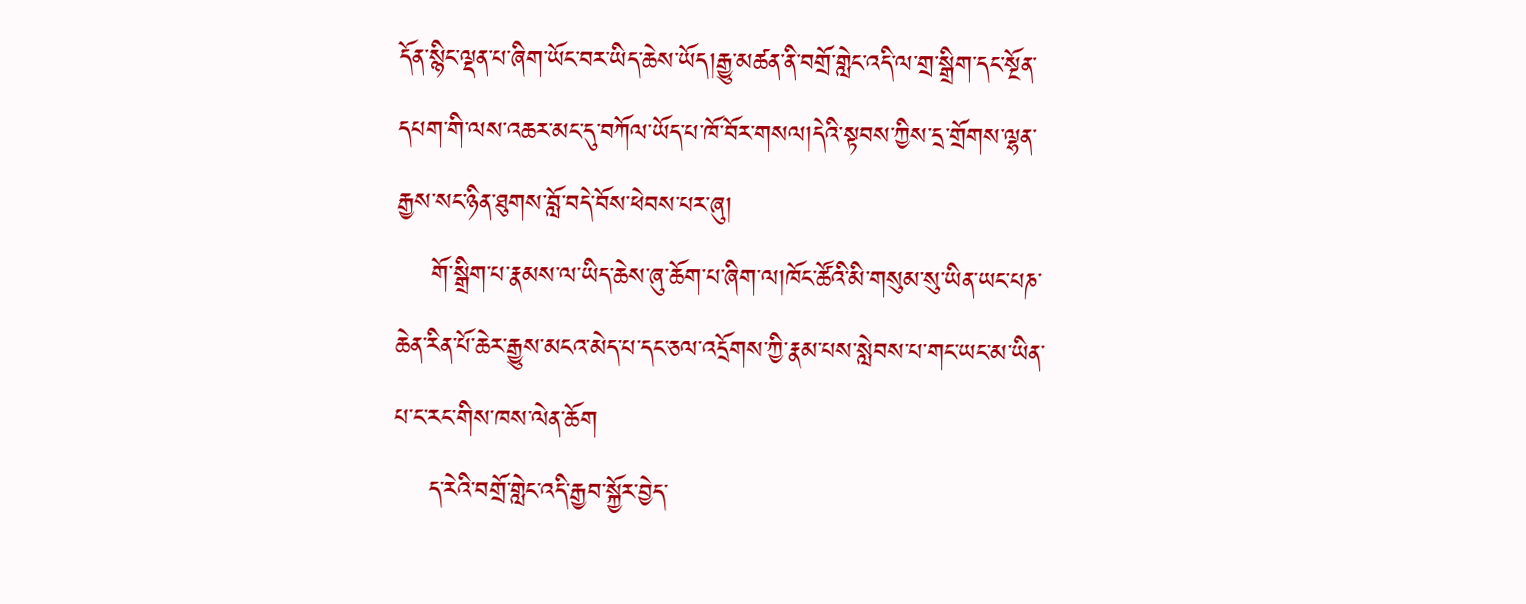དོན་སྙིང་ལྡན་པ་ཞིག་ཡོང་བར་ཡིད་ཆེས་ཡོད།རྒྱུ་མཚན་ནི་བགྲོ་གླེང་འདི་ལ་གྲ་སྒྲིག་དང་སྔོན་དཔག་གི་ལས་འཆར་མང་དུ་བཀོལ་ཡོད་པ་ཁོ་བོར་གསལ།དེའི་སྟབས་ཀྱིས་དྲ་གྲོགས་ལྷན་རྒྱས་སང་ཉིན་ཐུགས་བློ་བདེ་བོས་ཕེབས་པར་ཞུ།
    གོ་སྒྲིག་པ་རྣམས་ལ་ཡིད་ཆེས་ཞུ་ཆོག་པ་ཞིག་ལ།ཁོང་ཚོའི་མི་གསུམ་སུ་ཡིན་ཡང་པཎ་ཆེན་རིན་པོ་ཆེར་རྒྱུས་མངའ་མེད་པ་དང་ཅལ་འདྲོགས་ཀྱི་རྣམ་པས་སླེབས་པ་གང་ཡང་མ་ཡིན་པ་ང་རང་གིས་ཁས་ལེན་ཆོག
    ད་རེའི་བགྲོ་གླེང་འདི་རྒྱབ་སྐྱོར་བྱེད་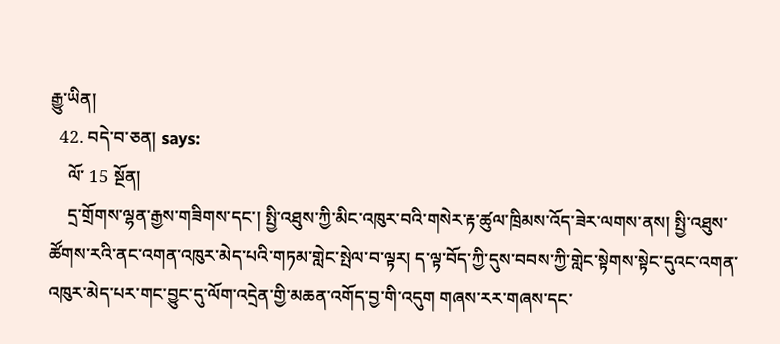རྒྱུ་ཡིན།
  42. བདེ་བ་ཅན། says:
    ལོ་ 15 སྔོན།
    དྲ་གྲོགས་ལྷན་རྒྱས་གཟིགས་དང་། སྤྱི་འཐུས་ཀྱི་མིང་འཁུར་བའི་གསེར་རྟ་ཚུལ་ཁྲིམས་འོད་ཟེར་ལགས་ནས། སྤྱི་འཐུས་ཚོགས་རའི་ནང་འགན་འཁུར་མེད་པའི་གཏམ་གླེང་སྤེལ་བ་ལྟར། ད་ལྟ་བོད་ཀྱི་དུས་བབས་ཀྱི་གླེང་སྟེགས་སྟེང་དུའང་འགན་འཁུར་མེད་པར་གང་བྱུང་དུ་ལོག་འདྲེན་གྱི་མཆན་འགོད་བྱ་གི་འདུག གཞས་རར་གཞས་དང་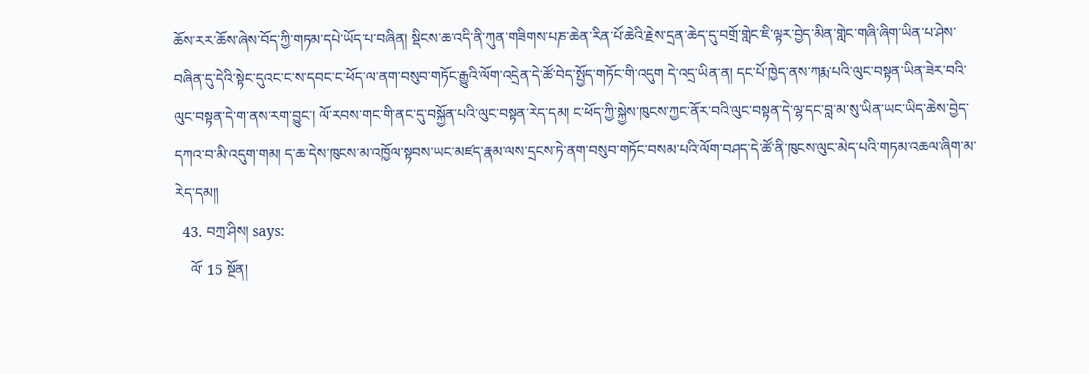ཆོས་རར་ཆོས་ཞེས་བོད་ཀྱི་གཏམ་དཔེ་ཡོད་པ་བཞིན། སྡིངས་ཆ་འདི་ནི་ཀུན་གཟིགས་པཎ་ཆེན་རིན་པོ་ཆེའི་རྗེས་དྲན་ཆེད་དུ་བགྲོ་གླེང་ཇི་ལྟར་བྱེད་མིན་གླེང་གཞི་ཞིག་ཡིན་པ་ཤེས་བཞིན་དུ་དེའི་སྟེང་དུའང་ང་ས་དབང་ང་ཕོད་ལ་ནག་བསུབ་གཏོང་རྒྱུའི་ལོག་འདྲེན་དེ་ཚོ་བེད་སྤྱོད་གཏོང་གི་འདུག དེ་འདྲ་ཡིན་ན། དང་པོ་ཁྱེད་ནས་ཀརྨ་པའི་ལུང་བསྟན་ཡིན་ཟེར་བའི་ལུང་བསྟན་དེ་ག་ནས་རག་བྱུང་། ལོ་རབས་གང་གི་ནང་དུ་བསྐྱོན་པའི་ལུང་བསྟན་རེད་དམ། ང་ཕོད་ཀྱི་སྐྱེས་ཁུངས་ཀྱང་ནོར་བའི་ལུང་བསྟན་དེ་ལྷ་དང་བླ་མ་སུ་ཡིན་ཡང་ཡིད་ཆེས་བྱེད་དཀའ་བ་མི་འདུག་གམ། ད་ཆ་དེས་ཁུངས་མ་འཁྱོལ་སྟབས་ཡང་མཛད་རྣམ་ལས་དྲངས་ཏེ་ནག་བསུབ་གཏོང་བསམ་པའི་ལོག་བཤད་དེ་ཚོ་ནི་ཁུངས་ལུང་མེད་པའི་གཏམ་འཆལ་ཞིག་མ་རེད་དམ༎
  43. བཀྲ་ཤིས། says:
    ལོ་ 15 སྔོན།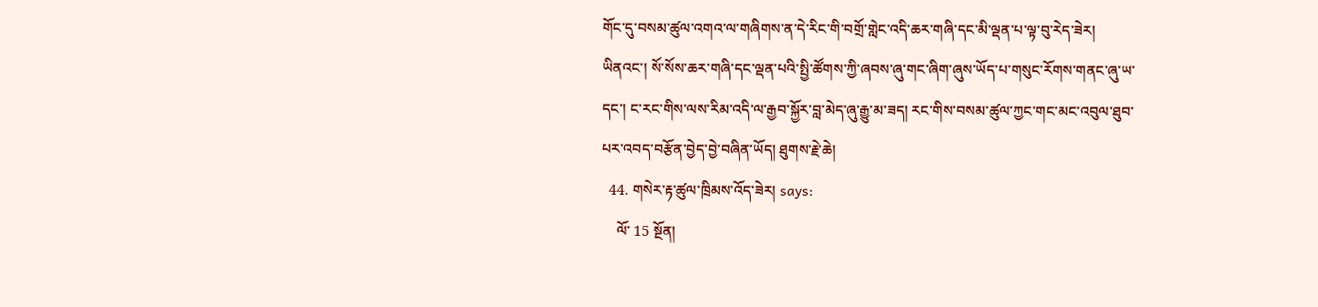གོང་དུ་བསམ་ཚུལ་འགའ་ལ་གཞིགས་ན་དེ་རིང་གི་བགྲོ་གླེང་འདི་ཆར་གཞི་དང་མི་ལྡན་པ་ལྟ་བུ་རེད་ཟེར། ཡིནའང་། སོ་སོས་ཆར་གཞི་དང་ལྡན་པའི་སྤྱི་ཚོགས་ཀྱི་ཞབས་ཞུ་གང་ཞིག་ཞུས་ཡོད་པ་གསུང་རོགས་གནང་ཞུ་ཡ་དང་། ང་རང་གིས་ལས་རིམ་འདི་ལ་རྒྱབ་སྐྱོར་བླ་མེད་ཞུ་རྒྱུ་མ་ཟད། རང་གིས་བསམ་ཚུལ་ཀྱང་གང་མང་འབུལ་ཐུབ་པར་འབད་བརྩོན་བྱེད་བྱེ་བཞིན་ཡོད། ཐུགས་རྗེ་ཆེ།
  44. གསེར་རྟ་ཚུལ་ཁྲིམས་འོད་ཟེར། says:
    ལོ་ 15 སྔོན།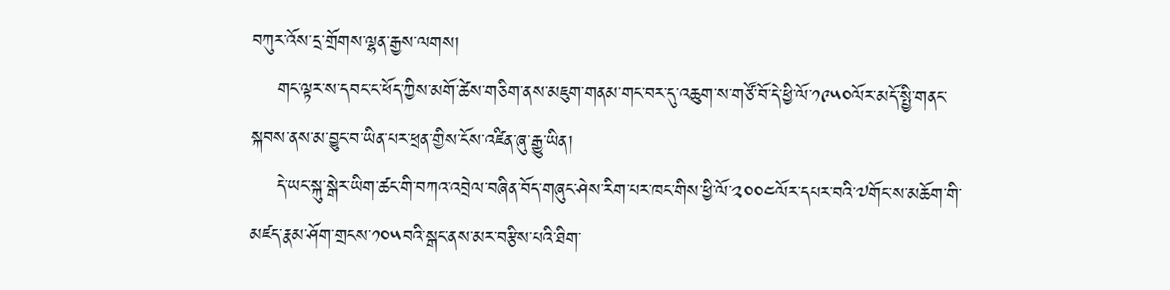བཀུར་འོས་དྲ་གྲོགས་ལྷན་རྒྱས་ལགས།
    གང་ལྟར་ས་དབང་ང་ཕོད་ཀྱིས་མགོ་ཚེས་གཅིག་ནས་མཇུག་གནམ་གང་བར་དུ་འཆུག་ས་གཙོ་བོ་དེ་ཕྱི་ལོ་༡༩༥༠ལོར་མདོ་སྤྱི་གནང་སྐབས་ནས་མ་བྱུང་བ་ཡིན་པར་ཕྲན་གྱིས་ངོས་འཛིན་ཞུ་རྒྱུ་ཡིན།
    དེ་ཡང་སྐུ་སྒེར་ཡིག་ཚང་གི་བཀའ་འབྲེལ་བཞིན་བོད་གཞུང་ཤེས་རིག་པར་ཁང་གིས་ཕྱི་ལོ་༢༠༠༤ལོར་དཔར་བའི་༧གོང་ས་མཆོག་གི་མཛད་རྣམ་ཤོག་གྲངས་༡༠༥བའི་སྒང་ནས་མར་བརྩིས་པའི་ཐིག་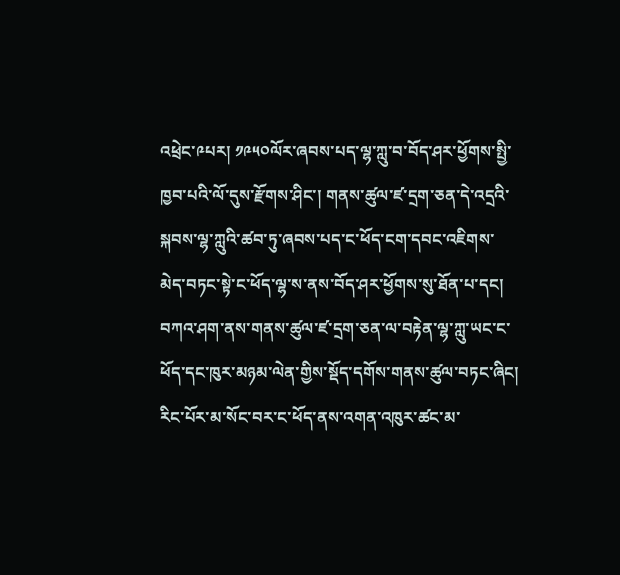འཕྲེང་༩པར། ༡༩༥༠ལོར་ཞབས་པད་ལྷ་ཀླུ་བ་བོད་ཤར་ཕྱོགས་སྤྱི་ཁྱབ་པའི་ལོ་དུས་རྫོགས་ཤིང་། གནས་ཚུལ་ཛ་དྲག་ཅན་དེ་འདྲའི་སྐབས་ལྷ་ཀླུའི་ཚབ་ཏུ་ཞབས་པད་ང་ཕོད་ངག་དབང་འཇིགས་མེད་བཏང་སྟེ་ང་ཕོད་ལྷ་ས་ནས་བོད་ཤར་ཕྱོགས་སུ་ཐོན་པ་དང། བཀའ་ཤག་ནས་གནས་ཚུལ་ཛ་དྲག་ཅན་ལ་བརྟེན་ལྷ་ཀླུ་ཡང་ང་ཕོད་དང་ཁུར་མཉམ་ལེན་གྱིས་སྡོད་དགོས་གནས་ཚུལ་བཏང་ཞིང། རིང་པོར་མ་སོང་བར་ང་ཕོད་ནས་འགན་འཁུར་ཚང་མ་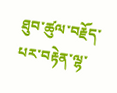ཐུབ་ཚུལ་བརྗོད་པར་བརྟེན་ལྷ་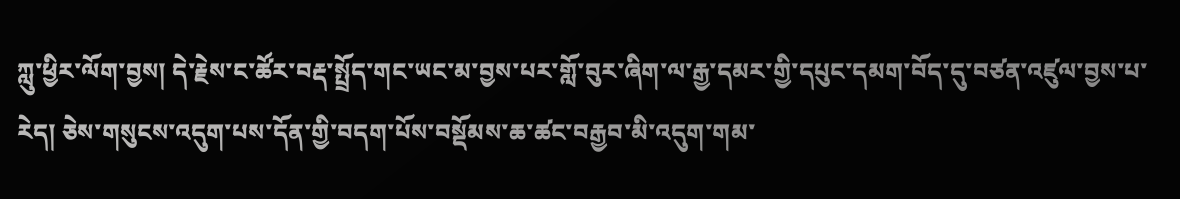ཀླུ་ཕྱིར་ལོག་བྱས། དེ་རྗེས་ང་ཚོར་བརྡ་སྤྲོད་གང་ཡང་མ་བྱས་པར་གློ་བུར་ཞིག་ལ་རྒྱ་དམར་གྱི་དཔུང་དམག་བོད་དུ་བཙན་འཛུལ་བྱས་པ་རེད། ཅེས་གསུངས་འདུག་པས་དོན་གྱི་བདག་པོས་བསྡོམས་ཆ་ཚང་བརྒྱབ་མི་འདུག་གམ་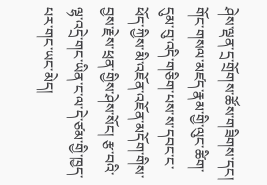ཤེས་ལྡན་དྲ་གྲོགས་ཚོས་གཟིགས་དང། གོང་གསལ་མཛད་རྣམ་གྱི་ལུང་ཚིག་དུམ་བུ་འདི་གཅིག་པས་ས་དབང་ང་ཕོད་ཀྱིས་མི་འཇོན་འཇོན་མདོག་གིས་བྱས་རྗེས་ཕྲན་གྱིས་ཤེས་སོང། རྩ་བའི་ལྷ་འདྲེ་གང་ཡིན་ང་ལ་དེ་ཙམ་གྱི་ཁྱད་པར་གང་ཡང་མེད།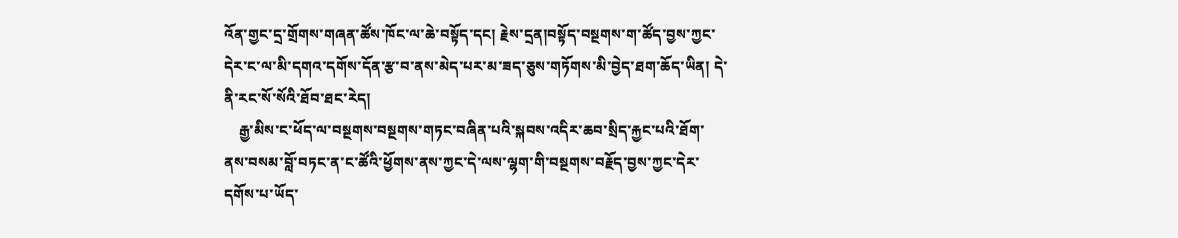འོན་གྱང་དྲ་གྲོགས་གཞན་ཚོས་ཁོང་ལ་ཆེ་བསྟོད་དང། རྗེས་དྲན།བསྟོད་བསྔགས་ག་ཚོད་བྱས་ཀྱང་དེར་ང་ལ་མི་དགའ་དགོས་དོན་རྩ་བ་ནས་མེད་པར་མ་ཟད་ཅུས་གཏོགས་མི་བྱེད་ཐག་ཆོད་ཡིན། དེ་ནི་རང་སོ་སོའི་ཐོབ་ཐང་རེད།
    རྒྱ་མིས་ང་ཕོད་ལ་བསྔགས་བསྔགས་གཏང་བཞིན་པའི་སྐབས་འདིར་ཆབ་སྲིད་རྐྱང་པའི་ཐོག་ནས་བསམ་བློ་བཏང་ན་ང་ཚོའི་ཕྱོགས་ནས་ཀྱང་དེ་ལས་ལྷག་གི་བསྔགས་བརྗོད་བྱས་ཀྱང་དེར་དགོས་པ་ཡོད་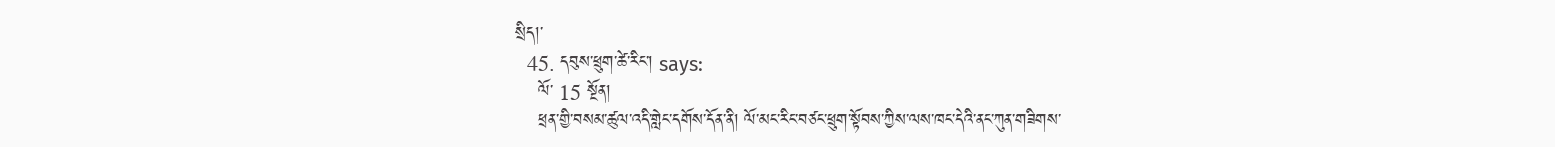སྲིད།་
  45. དབུས་ཕྲུག་ཚེ་རིང་། says:
    ལོ་ 15 སྔོན།
    ཕྲན་གྱི་བསམ་ཚུལ་འདི་གླེང་དགོས་དོན་ནི། ལོ་མང་རིང་བཙང་ཕྲུག་སྟོབས་ཀྱིས་ལས་ཁང་དེའི་ནང་ཀུན་གཟིགས་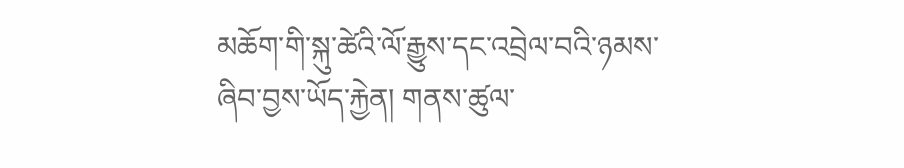མཆོག་གི་སྐུ་ཚེའི་ལོ་རྒྱུས་དང་འབྲེལ་བའི་ཉམས་ཞིབ་བྱས་ཡོད་རྐྱེན། གནས་ཚུལ་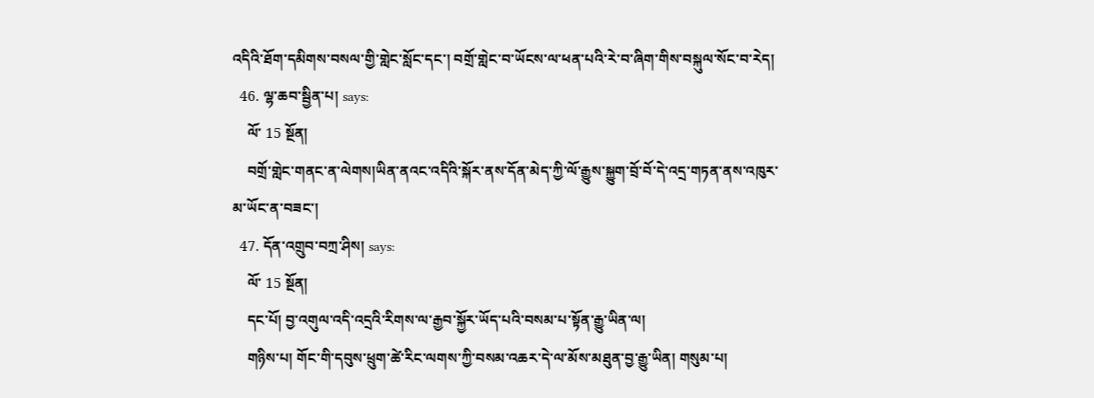འདིའི་ཐོག་དམིགས་བསལ་གྱི་གླེང་སློང་དང་། བགྲོ་གླེང་བ་ཡོངས་ལ་ཕན་པའི་རེ་བ་ཞིག་གིས་བསྐུལ་སོང་བ་རེད།
  46. ལྷ་ཆབ་སྦྱིན་པ། says:
    ལོ་ 15 སྔོན།
    བགྲོ་གླེང་གནང་ན་ལེགས།ཡིན་ནའང་འདིའི་སྐོར་ནས་དོན་མེད་ཀྱི་ལོ་རྒྱུས་སྐྱུག་བྲོ་བོ་དེ་འདྲ་གཏན་ནས་འཁུར་མ་ཡོང་ན་བཟང་།
  47. དོན་འགྲུབ་བཀྲ་ཤིས། says:
    ལོ་ 15 སྔོན།
    དང་པོ། བྱ་འགུལ་འདི་འདྲའི་རིགས་ལ་རྒྱབ་སྐྱོར་ཡོད་པའི་བསམ་པ་སྟོན་རྒྱུ་ཡིན་ལ།
    གཉིས་པ། གོང་གི་དབུས་ཕྲུག་ཚེ་རིང་ལགས་ཀྱི་བསམ་འཆར་དེ་ལ་མོས་མཐུན་བྱ་རྒྱུ་ཡིན། གསུམ་པ།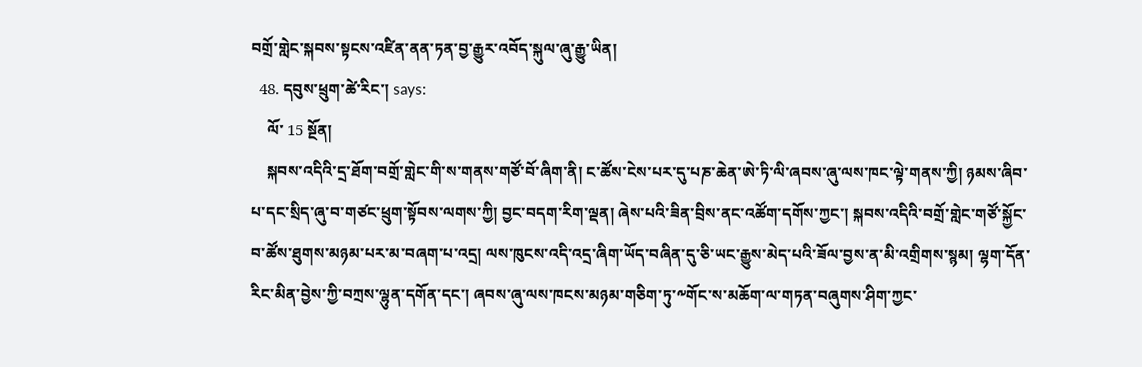བགྲོ་གླེང་སྐབས་སྟངས་འཛིན་ནན་ཏན་བྱ་རྒྱུར་འབོད་སྐུལ་ཞུ་རྒྱུ་ཡིན།
  48. དབུས་ཕྲུག་ཚེ་རིང་། says:
    ལོ་ 15 སྔོན།
    སྐབས་འདིའི་དྲ་ཐོག་བགྲོ་གླེང་གི་ས་གནས་གཙོ་བོ་ཞིག་ནི། ང་ཚོས་ངེས་པར་དུ་པཎ་ཆེན་ཨེ་ཏི་ལི་ཞབས་ཞུ་ལས་ཁང་ལྟེ་གནས་ཀྱི། ཉམས་ཞིབ་པ་དང་སྲིད་ཞུ་བ་གཙང་ཕྲུག་སྟོབས་ལགས་ཀྱི། བྱང་བདག་རིག་ལྡན། ཞེས་པའི་ཟིན་བྲིས་ནང་འཚོག་དགོས་ཀྱང་། སྐབས་འདིའི་བགྲོ་གླེང་གཙོ་སྐྱོང་བ་ཚོས་ཐུགས་མཉམ་པར་མ་བཞག་པ་འདྲ། ལས་ཁུངས་འདི་འདྲ་ཞིག་ཡོད་བཞིན་དུ་ཅི་ཡང་རྒྱུས་མེད་པའི་ཟོལ་བྱས་ན་མི་འགྲིགས་སྙམ། ལྷག་དོན་རིང་མིན་བྱེས་ཀྱི་བཀྲས་ལྷུན་དགོན་དང་། ཞབས་ཞུ་ལས་ཁངས་མཉམ་གཅིག་ཏུ་༸གོང་ས་མཆོག་ལ་གཏན་བཞུགས་ཤིག་ཀྱང་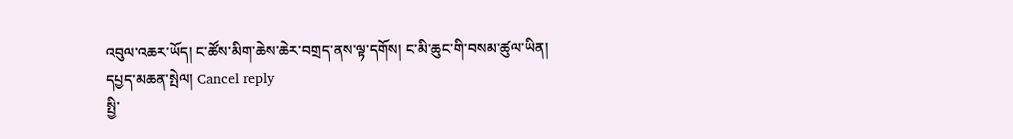འབུལ་འཆར་ཡོད། ང་ཚོས་མིག་ཆེས་ཆེར་བགྲད་ནས་ལྟ་དགོས། ང་མི་ཆུང་གི་བསམ་ཚུལ་ཡིན།
དཔྱད་མཆན་སྤེལ། Cancel reply
སྤྱི་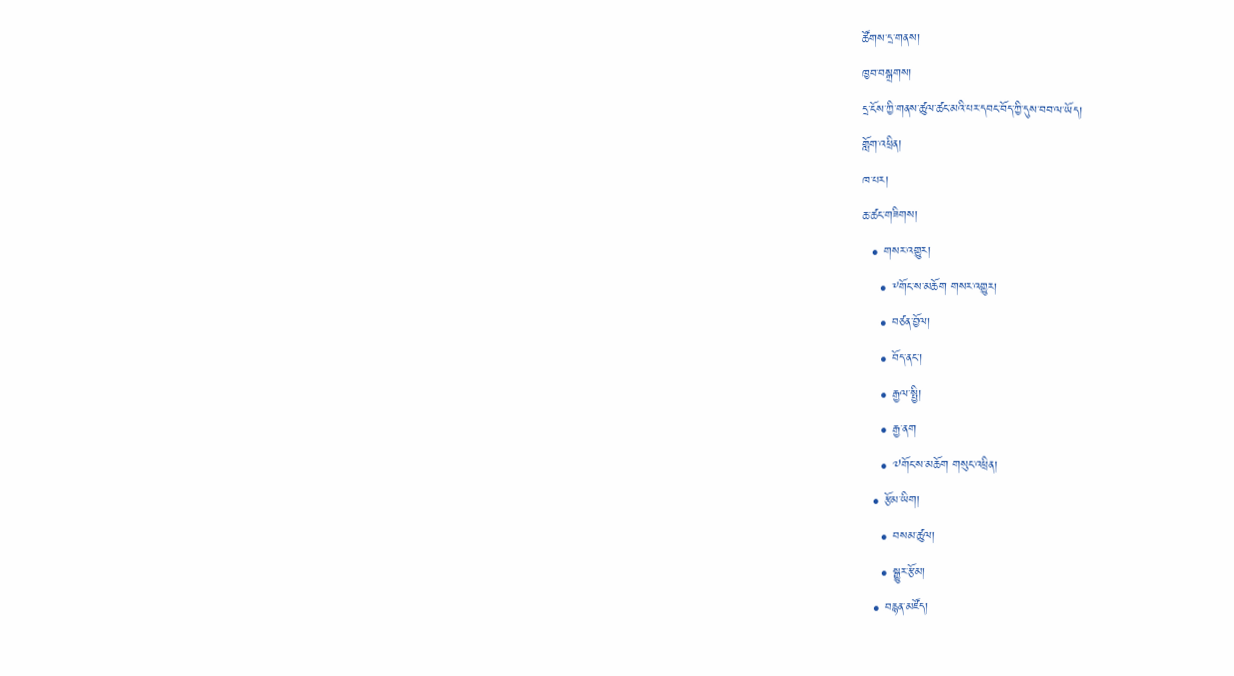ཚོགས་དྲ་གནས།
ཁྱབ་བསྒྲགས།
དྲ་ངོས་ཀྱི་གནས་ཚུལ་ཚང་མའི་པར་དབང་བོད་ཀྱི་དུས་བབ་ལ་ཡོད།
གློག་འཕྲིན།
ཁ་པར།
ཆ་ཚང་གཟིགས།
  • གསར་འགྱུར།
    • ༸གོང་ས་མཆོག གསར་འགྱུར།
    • བཙན་བྱོལ།
    • བོད་ནང་།
    • རྒྱལ་སྤྱི།
    • རྒྱ་ནག
    • ༧གོང་ས་མཆོག གསུང་འཕྲིན།
  • རྩོམ་ཡིག།
    • བསམ་ཚུལ།
    • སྒྱུར་རྩོམ།
  • བརྙན་མཛོད།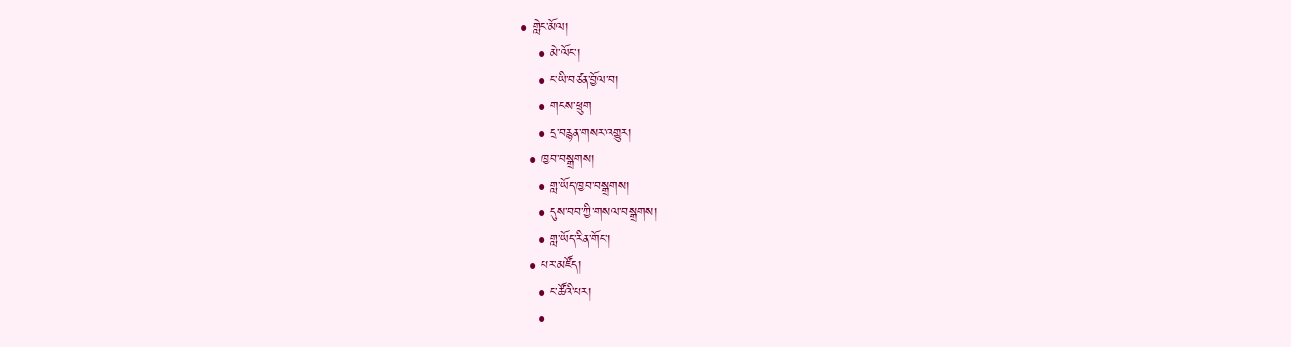• གླེང་མོལ།
    • མེ་ལོང་།
    • ང་ཡི་བཙན་བྱོལ་བ།
    • གངས་ཕྲུག
    • དྲ་བརྙན་གསར་འགྱུར།
  • ཁྱབ་བསྒྲགས།
    • གླ་ཡོད་ཁྱབ་བསྒྲགས།
    • དུས་བབ་ཀྱི་གསལ་བསྒྲགས།
    • གླ་ཡོད་རིན་གོང་།
  • པར་མཛོད།
    • ང་ཚོའི་པར།
    •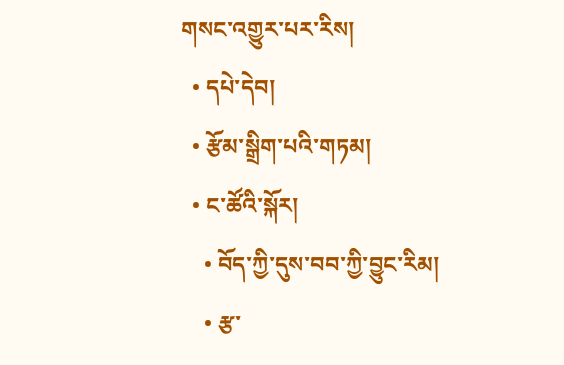གསང་འགྱུར་པར་རིས།
  • དཔེ་དེབ།
  • རྩོམ་སྒྲིག་པའི་གཏམ།
  • ང་ཚོའི་སྐོར།
    • བོད་ཀྱི་དུས་བབ་ཀྱི་བྱུང་རིམ།
    • རྩ་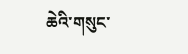ཆེའི་གསུང་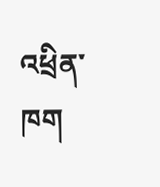འཕྲིན་ཁག